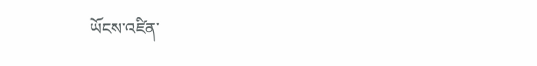ཡོངས་འཛིན་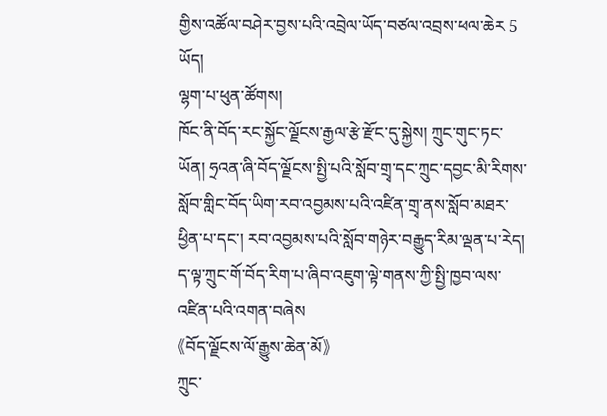གྱིས་འཚོལ་བཤེར་བྱས་པའི་འབྲེལ་ཡོད་བཙལ་འབྲས་ཕལ་ཆེར 5 ཡོད།
ལྷག་པ་ཕུན་ཚོགས།
ཁོང་ནི་བོད་རང་སྐྱོང་ལྗོངས་རྒྱལ་རྩེ་རྫོང་དུ་སྐྱེས། ཀྲུང་གུང་ཏང་ཡོན། ཧྲའན་ཞི་བོད་ལྗོངས་སྤྱི་པའི་སློབ་གྲྭ་དང་ཀྲུང་དབྱང་མི་རིགས་སློབ་གླིང་བོད་ཡིག་རབ་འབྱམས་པའི་འཛིན་གྲྭ་ནས་སློབ་མཐར་ཕྱིན་པ་དང་། རབ་འབྱམས་པའི་སློབ་གཉེར་བརྒྱུད་རིམ་ལྡན་པ་རེད། ད་ལྟ་ཀྲུང་གོ་བོད་རིག་པ་ཞིབ་འཇུག་ལྟེ་གནས་ཀྱི་སྤྱི་ཁྱབ་ལས་འཛིན་པའི་འགན་བཞེས
《བོད་ལྗོངས་ལོ་རྒྱུས་ཆེན་མོ》
ཀྲུང་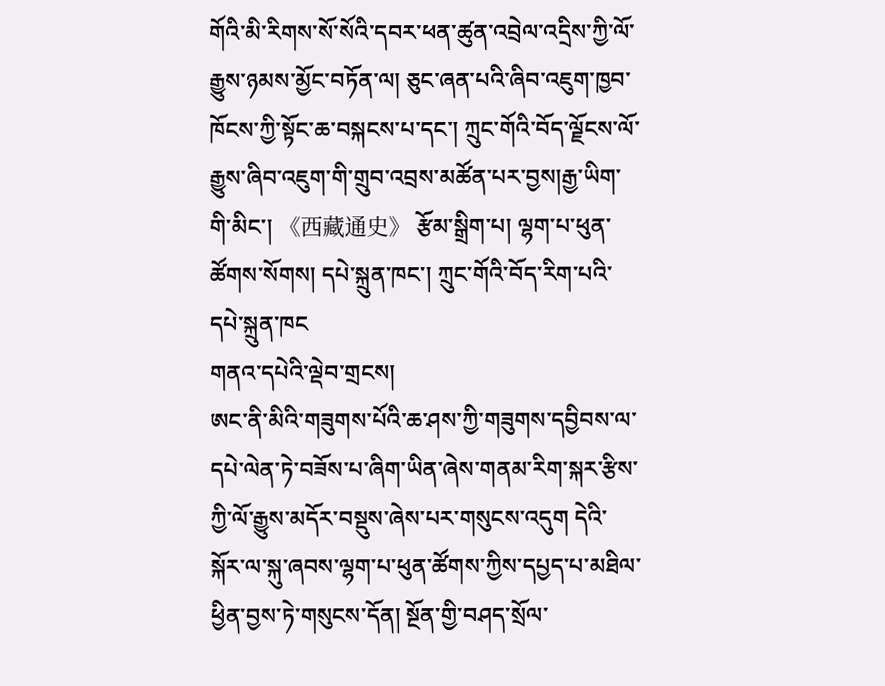གོའི་མི་རིགས་སོ་སོའི་དབར་ཕན་ཚུན་འབྲེལ་འདྲིས་ཀྱི་ལོ་རྒྱུས་ཉམས་མྱོང་བཏོན་ལ། ཅུང་ཞན་པའི་ཞིབ་འཇུག་ཁྱབ་ཁོངས་ཀྱི་སྟོང་ཆ་བསྐངས་པ་དང་། ཀྲུང་གོའི་བོད་ལྗོངས་ལོ་རྒྱུས་ཞིབ་འཇུག་གི་གྲུབ་འབྲས་མཚོན་པར་བྱས།རྒྱ་ཡིག་གི་མིང་། 《西藏通史》 རྩོམ་སྒྲིག་པ། ལྷག་པ་ཕུན་ཚོགས་སོགས། དཔེ་སྐྲུན་ཁང་། ཀྲུང་གོའི་བོད་རིག་པའི་དཔེ་སྐྲུན་ཁང
གནའ་དཔེའི་ལྡེབ་གྲངས།
ཨང་ནི་མིའི་གཟུགས་པོའི་ཆ་ཤས་ཀྱི་གཟུགས་དབྱིབས་ལ་དཔེ་ལེན་ཏེ་བཟོས་པ་ཞིག་ཡིན་ཞེས་གནམ་རིག་སྐར་རྩིས་ཀྱི་ལོ་རྒྱུས་མདོར་བསྡུས་ཞེས་པར་གསུངས་འདུག དེའི་སྐོར་ལ་སྐུ་ཞབས་ལྷག་པ་ཕུན་ཚོགས་ཀྱིས་དཔྱད་པ་མཐིལ་ཕྱིན་བྱས་ཏེ་གསུངས་དོན། སྔོན་གྱི་བཤད་སྲོལ་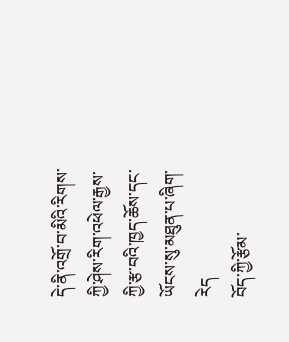དེ་ནི་འགྲོ་བ་མིའི་རིགས་ཀྱི་ཤེས་རིག་འཕེལ་རྒྱས་ཀྱི་རྩ་བའི་ཁྱད་ཆོས་དང་ཡོངས་སུ་མཐུན་པ་ཞིག་རེད
བོད་ཀྱི་རྩོམ་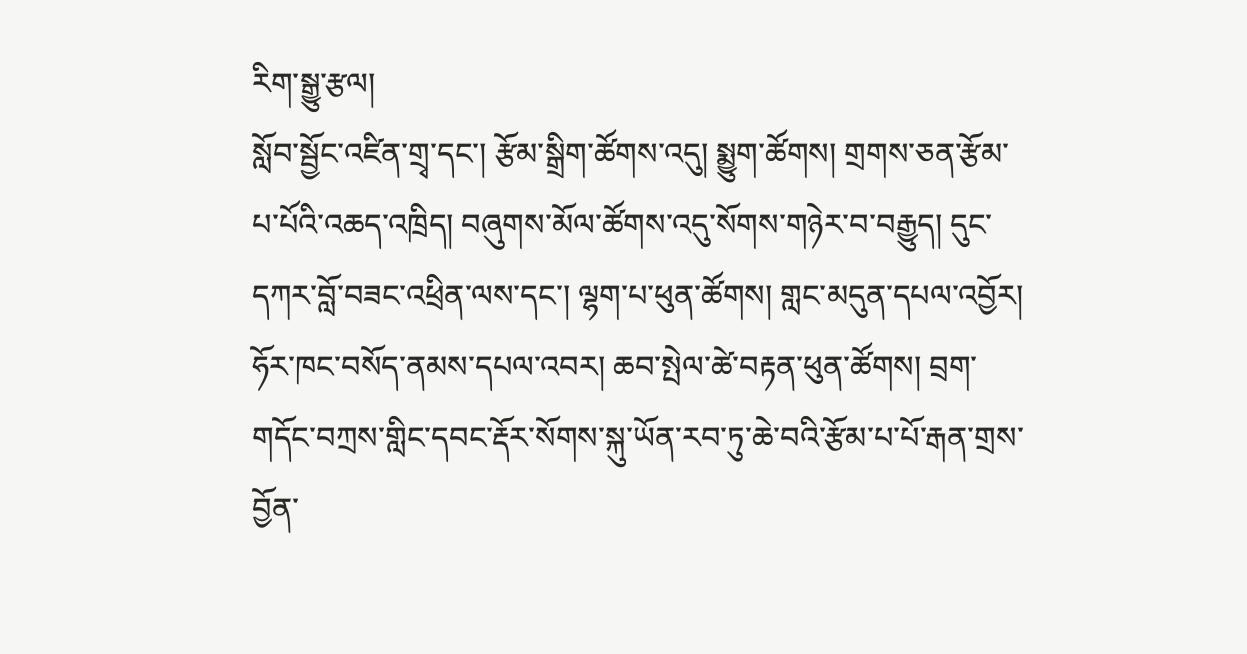རིག་སྒྱུ་རྩལ།
སློབ་སྦྱོང་འཛིན་གྲྭ་དང་། རྩོམ་སྒྲིག་ཚོགས་འདུ། སྨྱུག་ཚོགས། གྲགས་ཅན་རྩོམ་པ་པོའི་འཆད་འཁྲིད། བཞུགས་མོལ་ཚོགས་འདུ་སོགས་གཉེར་བ་བརྒྱུད། དུང་དཀར་བློ་བཟང་འཕྲིན་ལས་དང་། ལྷག་པ་ཕུན་ཚོགས། གླང་མདུན་དཔལ་འབྱོར། ཧོར་ཁང་བསོད་ནམས་དཔལ་འབར། ཆབ་སྤེལ་ཚེ་བརྟན་ཕུན་ཚོགས། བྲག་གདོང་བཀྲས་གླིང་དབང་རྡོར་སོགས་སྐུ་ཡོན་རབ་ཏུ་ཆེ་བའི་རྩོམ་པ་པོ་རྒན་གྲས་བྱོན་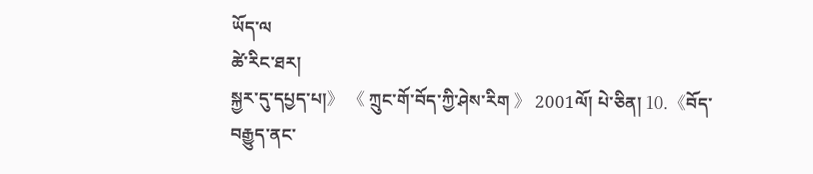ཡོད་ལ
ཚེ་རིང་ཐར།
སྐྱར་དུ་དཔྱད་པ།》 《 ཀྲུང་གོ་བོད་ཀྱི་ཤེས་རིག 》 2001ལོ། པེ་ཅིན། 10.《བོད་བརྒྱུད་ནང་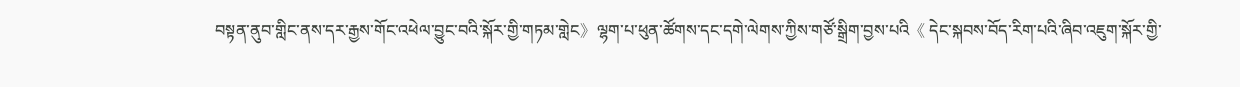བསྟན་ནུབ་གླིང་ནས་དར་རྒྱས་གོང་འཕེལ་བྱུང་བའི་སྐོར་གྱི་གཏམ་གླེང》ལྷག་པ་ཕུན་ཚོགས་དང་དགེ་ལེགས་ཀྱིས་གཙོ་སྒྲིག་བྱས་པའི《 དེང་སྐབས་བོད་རིག་པའི་ཞིབ་འཇུག་སྐོར་གྱི་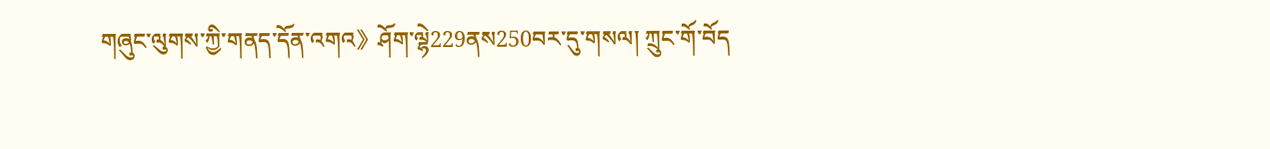གཞུང་ལུགས་ཀྱི་གནད་དོན་འགའ》ཤོག་ལྷེ229ནས250བར་དུ་གསལ། ཀྲུང་གོ་བོད